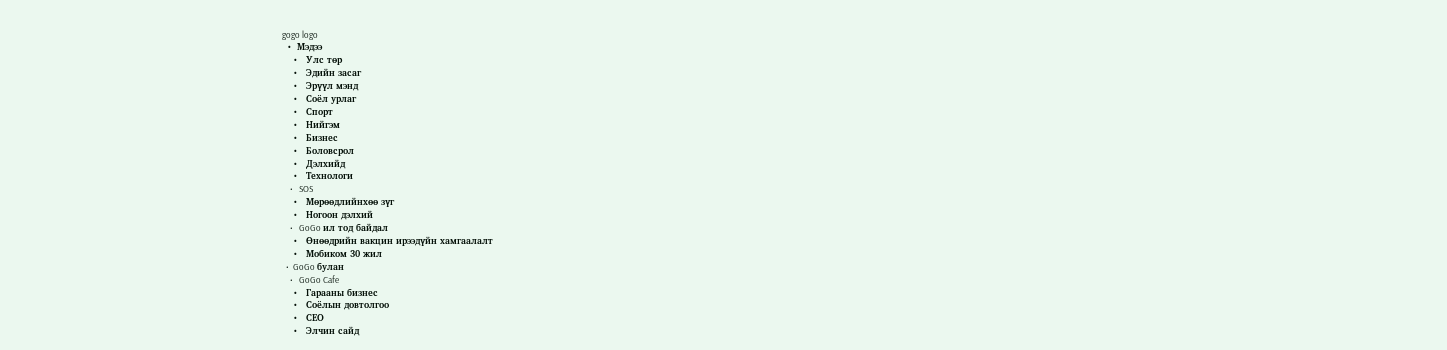gogo logo
  •  Мэдээ
    •   Улс төр
    •   Эдийн засаг
    •   Эрүүл мэнд
    •   Соёл урлаг
    •   Спорт
    •   Нийгэм
    •   Бизнес
    •   Боловсрол
    •   Дэлхийд
    •   Технологи
    •   SOS
    •   Мөрөөдлийнхөө зүг
    •   Ногоон дэлхий
    •   GoGo ил тод байдал
    •   Өнөөдрийн вакцин ирээдүйн хамгаалалт
    •   Мобиком 30 жил
  •  GoGo булан
    •   GoGo Cafe
    •   Гарааны бизнес
    •   Соёлын довтолгоо
    •   СEO
    •   Элчин сайд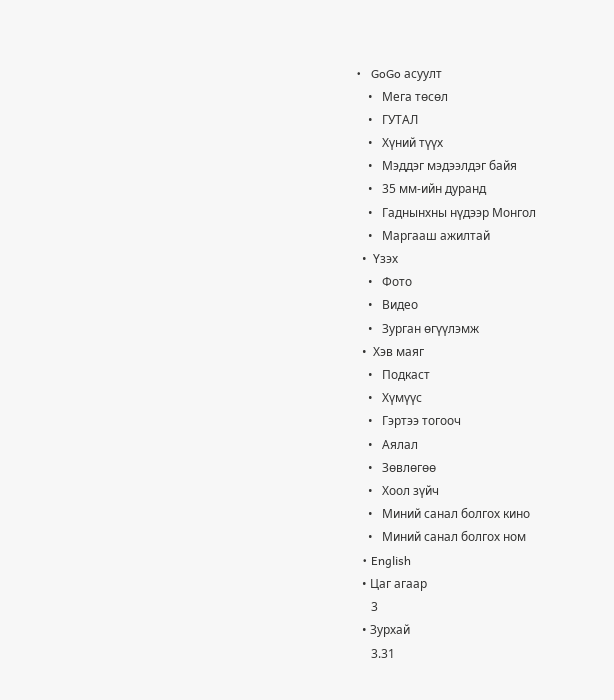•   GoGo асуулт
    •   Мега төсөл
    •   ГУТАЛ
    •   Хүний түүх
    •   Мэддэг мэдээлдэг байя
    •   35 мм-ийн дуранд
    •   Гаднынхны нүдээр Монгол
    •   Маргааш ажилтай
  •  Үзэх
    •   Фото
    •   Видео
    •   Зурган өгүүлэмж
  •  Хэв маяг
    •   Подкаст
    •   Хүмүүс
    •   Гэртээ тогооч
    •   Аялал
    •   Зөвлөгөө
    •   Хоол зүйч
    •   Миний санал болгох кино
    •   Миний санал болгох ном
  • English
  • Цаг агаар
     3
  • Зурхай
     3.31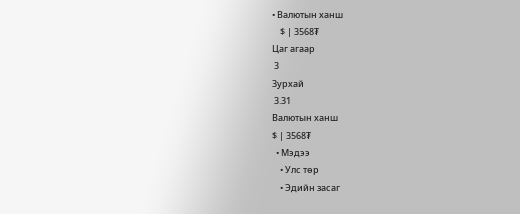• Валютын ханш
    $ | 3568₮
Цаг агаар
 3
Зурхай
 3.31
Валютын ханш
$ | 3568₮
  • Мэдээ
    • Улс төр
    • Эдийн засаг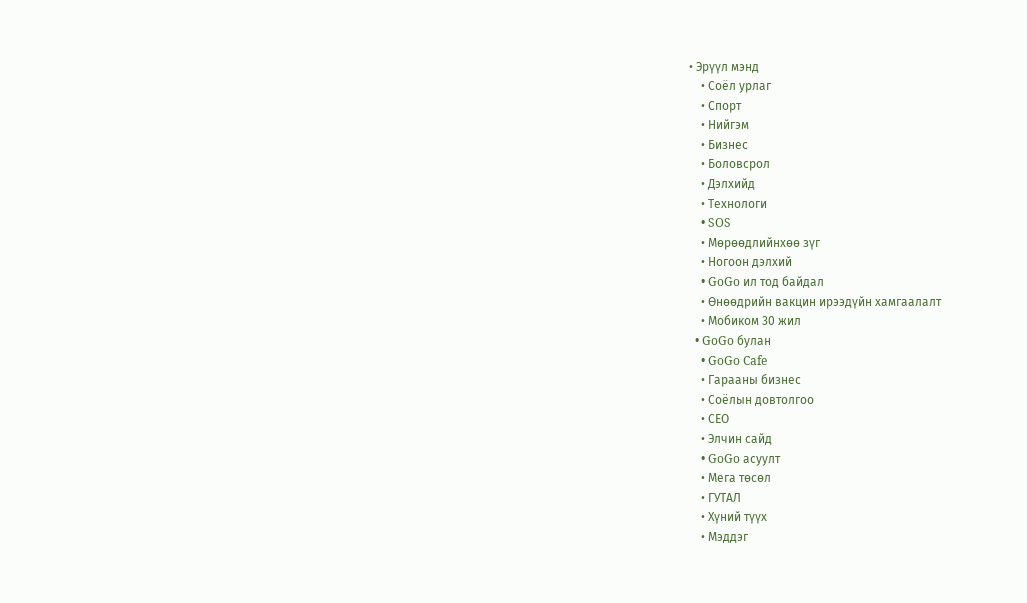• Эрүүл мэнд
    • Соёл урлаг
    • Спорт
    • Нийгэм
    • Бизнес
    • Боловсрол
    • Дэлхийд
    • Технологи
    • SOS
    • Мөрөөдлийнхөө зүг
    • Ногоон дэлхий
    • GoGo ил тод байдал
    • Өнөөдрийн вакцин ирээдүйн хамгаалалт
    • Мобиком 30 жил
  • GoGo булан
    • GoGo Cafe
    • Гарааны бизнес
    • Соёлын довтолгоо
    • СEO
    • Элчин сайд
    • GoGo асуулт
    • Мега төсөл
    • ГУТАЛ
    • Хүний түүх
    • Мэддэг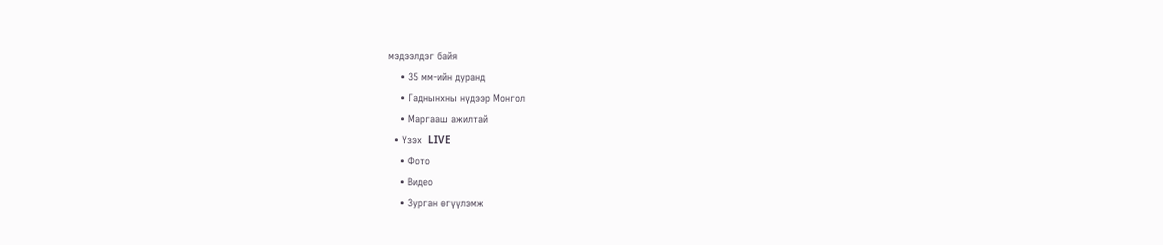мэдээлдэг байя
    • 35 мм-ийн дуранд
    • Гаднынхны нүдээр Монгол
    • Маргааш ажилтай
  • Үзэх  LIVE
    • Фото
    • Видео
    • Зурган өгүүлэмж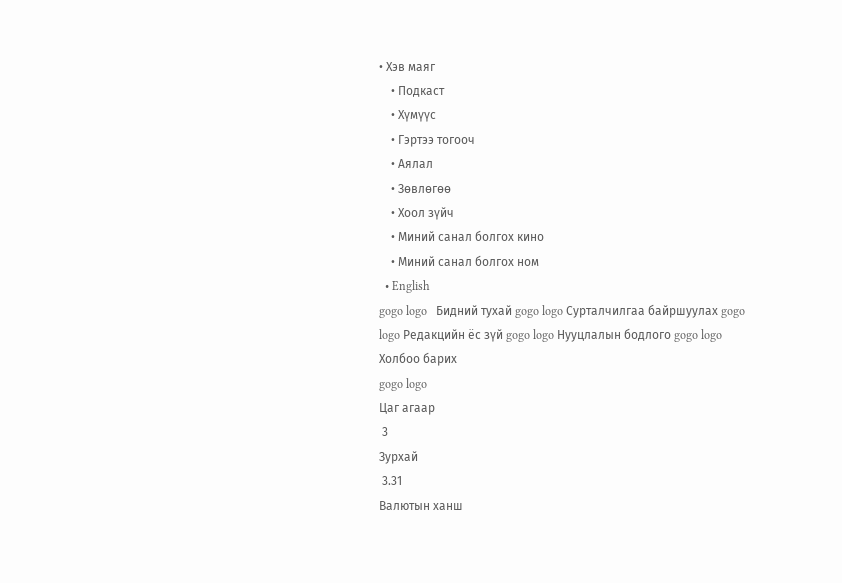• Хэв маяг
    • Подкаст
    • Хүмүүс
    • Гэртээ тогооч
    • Аялал
    • Зөвлөгөө
    • Хоол зүйч
    • Миний санал болгох кино
    • Миний санал болгох ном
  • English
gogo logo   Бидний тухай gogo logo Сурталчилгаа байршуулах gogo logo Редакцийн ёс зүй gogo logo Нууцлалын бодлого gogo logo Холбоо барих
gogo logo
Цаг агаар
 3
Зурхай
 3.31
Валютын ханш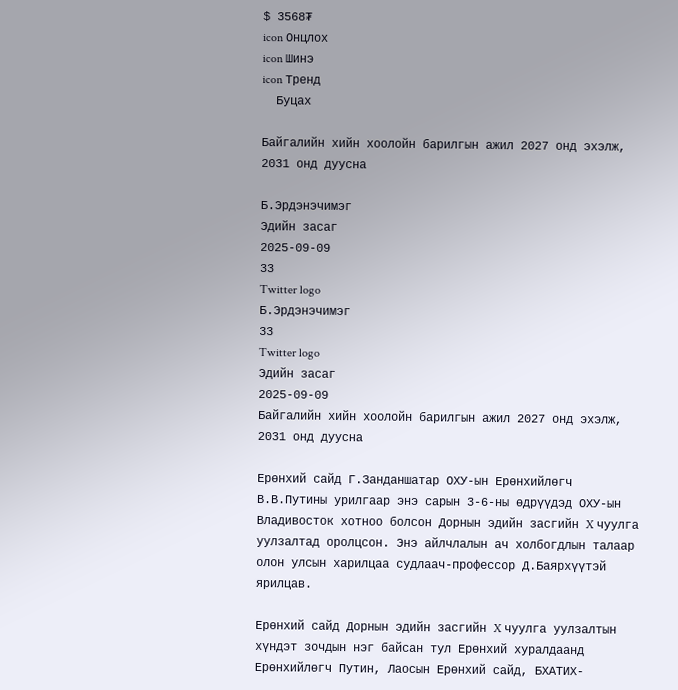$ 3568₮
icon Онцлох
icon Шинэ
icon Тренд
  Буцах

Байгалийн хийн хоолойн барилгын ажил 2027 онд эхэлж, 2031 онд дуусна

Б.Эрдэнэчимэг
Эдийн засаг
2025-09-09
33
Twitter logo
Б.Эрдэнэчимэг
33
Twitter logo
Эдийн засаг
2025-09-09
Байгалийн хийн хоолойн барилгын ажил 2027 онд эхэлж, 2031 онд дуусна

Ерөнхий сайд Г.Занданшатар ОХУ-ын Ерөнхийлөгч В.В.Путины урилгаар энэ сарын 3-6-ны өдрүүдэд ОХУ-ын Владивосток хотноо болсон Дорнын эдийн засгийн X чуулга уулзалтад оролцсон. Энэ айлчлалын ач холбогдлын талаар олон улсын харилцаа судлаач-профессор Д.Баярхүүтэй ярилцав.

Ерөнхий сайд Дорнын эдийн засгийн X чуулга уулзалтын хүндэт зочдын нэг байсан тул Ерөнхий хуралдаанд Ерөнхийлөгч Путин, Лаосын Ерөнхий сайд, БХАТИХ-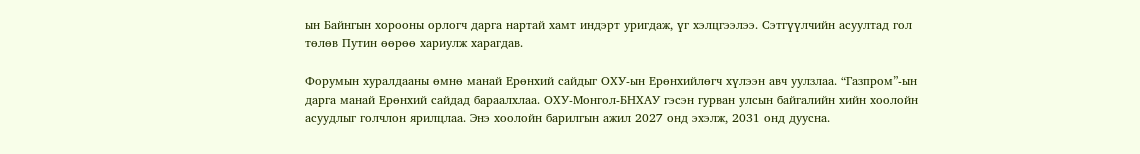ын Байнгын хорооны орлогч дарга нартай хамт индэрт уригдаж, үг хэлцгээлээ. Сэтгүүлчийн асуултад гол төлөв Путин өөрөө хариулж харагдав.

Форумын хуралдааны өмнө манай Ерөнхий сайдыг ОХУ-ын Ерөнхийлөгч хүлээн авч уулзлаа. “Газпром”-ын дарга манай Ерөнхий сайдад бараалхлаа. ОХУ-Монгол-БНХАУ гэсэн гурван улсын байгалийн хийн хоолойн асуудлыг голчлон ярилцлаа. Энэ хоолойн барилгын ажил 2027 онд эхэлж, 2031 онд дуусна.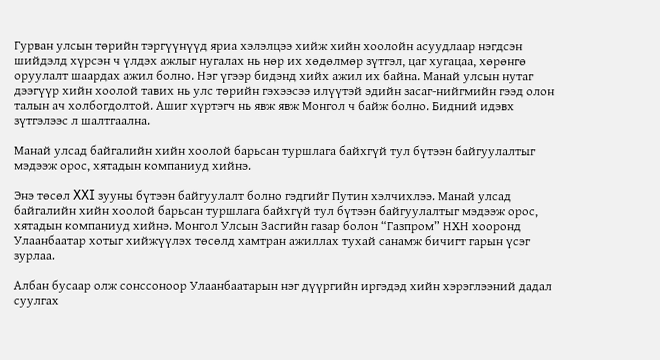Гурван улсын төрийн тэргүүнүүд яриа хэлэлцээ хийж хийн хоолойн асуудлаар нэгдсэн шийдэлд хүрсэн ч үлдэх ажлыг нугалах нь нөр их хөдөлмөр зүтгэл, цаг хугацаа, хөрөнгө оруулалт шаардах ажил болно. Нэг үгээр бидэнд хийх ажил их байна. Манай улсын нутаг дээгүүр хийн хоолой тавих нь улс төрийн гэхээсээ илүүтэй эдийн засаг-нийгмийн гээд олон талын ач холбогдолтой. Ашиг хүртэгч нь явж явж Монгол ч байж болно. Бидний идэвх зүтгэлээс л шалтгаална.

Манай улсад байгалийн хийн хоолой барьсан туршлага байхгүй тул бүтээн байгуулалтыг мэдээж орос, хятадын компаниуд хийнэ.

Энэ төсөл XXI зууны бүтээн байгуулалт болно гэдгийг Путин хэлчихлээ. Манай улсад байгалийн хийн хоолой барьсан туршлага байхгүй тул бүтээн байгуулалтыг мэдээж орос, хятадын компаниуд хийнэ. Монгол Улсын Засгийн газар болон “Газпром” НХН хооронд Улаанбаатар хотыг хийжүүлэх төсөлд хамтран ажиллах тухай санамж бичигт гарын үсэг зурлаа.

Албан бусаар олж сонссоноор Улаанбаатарын нэг дүүргийн иргэдэд хийн хэрэглээний дадал суулгах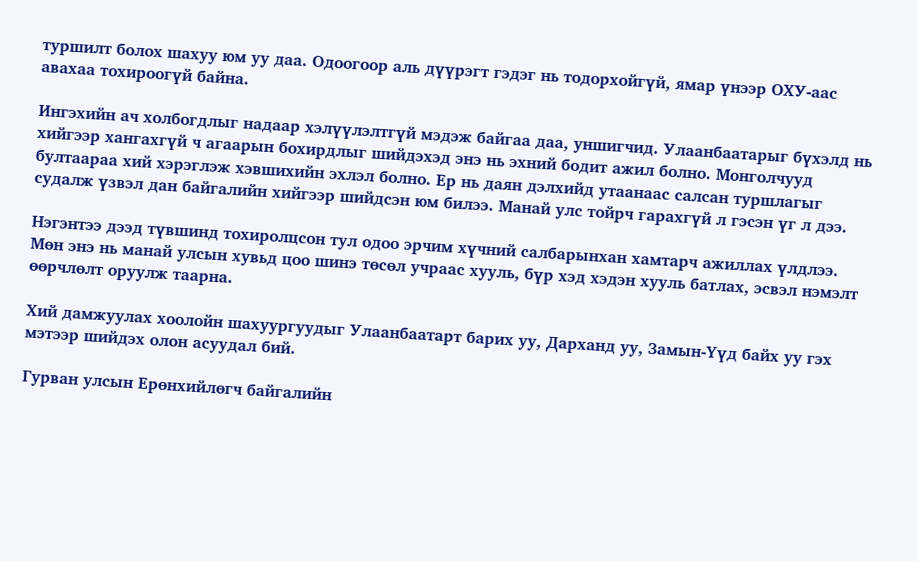туршилт болох шахуу юм уу даа. Одоогоор аль дүүрэгт гэдэг нь тодорхойгүй, ямар үнээр ОХУ-аас авахаа тохироогүй байна.

Ингэхийн ач холбогдлыг надаар хэлүүлэлтгүй мэдэж байгаа даа, уншигчид. Улаанбаатарыг бүхэлд нь хийгээр хангахгүй ч агаарын бохирдлыг шийдэхэд энэ нь эхний бодит ажил болно. Монголчууд бултаараа хий хэрэглэж хэвшихийн эхлэл болно. Ер нь даян дэлхийд утаанаас салсан туршлагыг судaлж үзвэл дан байгалийн хийгээр шийдсэн юм билээ. Манай улс тойрч гарахгүй л гэсэн үг л дээ.

Нэгэнтээ дээд түвшинд тохиролцсон тул одоо эрчим хүчний салбарынхан хамтарч ажиллах үлдлээ. Мөн энэ нь манай улсын хувьд цоо шинэ төсөл учраас хууль, бүр хэд хэдэн хууль батлах, эсвэл нэмэлт өөрчлөлт оруулж таарна.

Хий дамжуулах хоолойн шахуургуудыг Улаанбаатарт барих уу, Дарханд уу, Замын-Үүд байх уу гэх мэтээр шийдэх олон асуудал бий.

Гурван улсын Ерөнхийлөгч байгалийн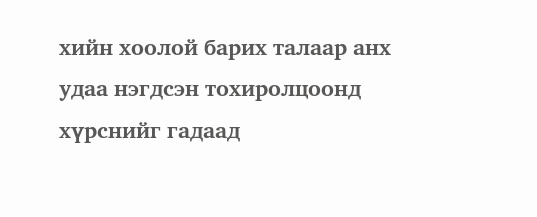хийн хоолой барих талаар анх удаа нэгдсэн тохиролцоонд хүрснийг гадаад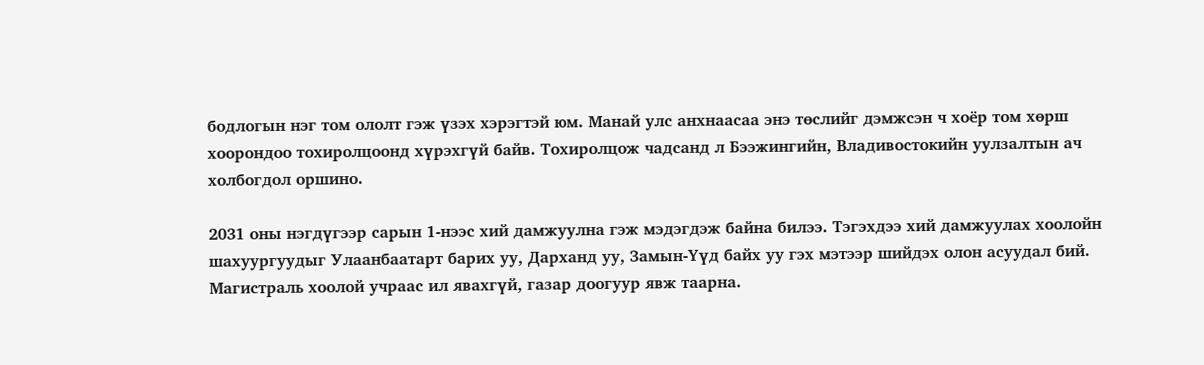бодлогын нэг том ололт гэж үзэх хэрэгтэй юм. Манай улс анхнаасаа энэ төслийг дэмжсэн ч хоёр том хөрш хоорондоо тохиролцоонд хүрэхгүй байв. Тохиролцож чадсанд л Бээжингийн, Владивостокийн уулзалтын ач холбогдол оршино.

2031 оны нэгдүгээр сарын 1-нээс хий дамжуулна гэж мэдэгдэж байна билээ. Тэгэхдээ хий дамжуулах хоолойн шахуургуудыг Улаанбаатарт барих уу, Дарханд уу, Замын-Үүд байх уу гэх мэтээр шийдэх олон асуудал бий. Магистраль хоолой учраас ил явахгүй, газар доогуур явж таарна.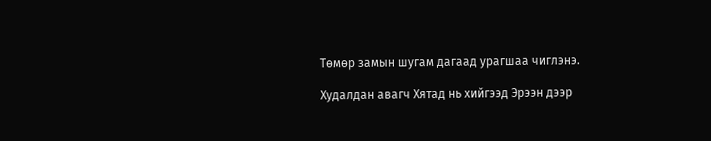Төмөр замын шугам дагаад урагшаа чиглэнэ.

Худалдан авагч Хятад нь хийгээд Эрээн дээр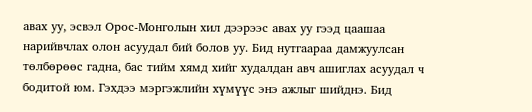авах уу, эсвэл Орос-Монголын хил дээрээс авах уу гээд цаашаа нарийвчлах олон асуудал бий болов уу. Бид нутгаараа дамжуулсан төлбөрөөс гадна, бас тийм хямд хийг худалдан авч ашиглах асуудал ч бодитой юм. Гэхдээ мэргэжлийн хүмүүс энэ ажлыг шийднэ. Бид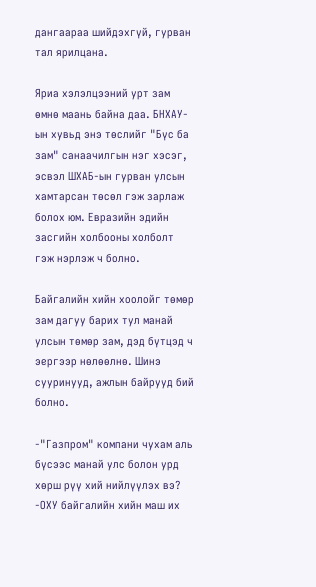дангаараа шийдэхгүй, гурван тал ярилцана.

Яриа хэлэлцээний урт зам өмнө маань байна даа. БНХАУ-ын хувьд энэ төслийг "Бүс ба зам" санаачилгын нэг хэсэг, эсвэл ШХАБ-ын гурван улсын хамтарсан төсөл гэж зарлаж болох юм. Евразийн эдийн засгийн холбооны холболт гэж нэрлэж ч болно.

Байгалийн хийн хоолойг төмөр зам дагуу барих тул манай улсын төмөр зам, дэд бүтцэд ч эергээр нөлөөлнө. Шинэ сууринууд, ажлын байрууд бий болно.

-"Газпром" компани чухам аль бүсээс манай улс болон урд хөрш рүү хий нийлүүлэх вэ?
-ОХУ байгалийн хийн маш их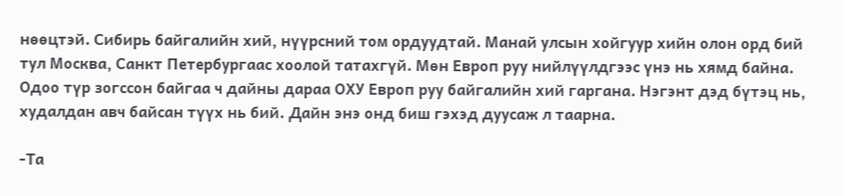нөөцтэй. Сибирь байгалийн хий, нүүрсний том ордуудтай. Манай улсын хойгуур хийн олон орд бий тул Москва, Санкт Петербургаас хоолой татахгүй. Мөн Европ руу нийлүүлдгээс үнэ нь хямд байна. Одоо түр зогссон байгаа ч дайны дараа ОХУ Европ руу байгалийн хий гаргана. Нэгэнт дэд бүтэц нь, худалдан авч байсан түүх нь бий. Дайн энэ онд биш гэхэд дуусаж л таарна.

-Та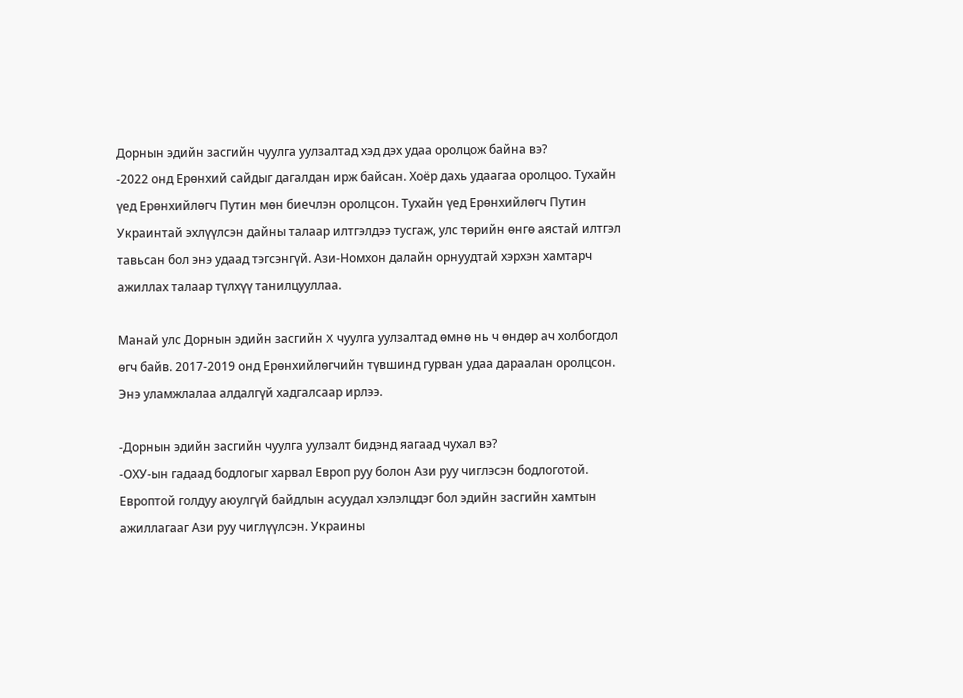Дорнын эдийн засгийн чуулга уулзалтад хэд дэх удаа оролцож байна вэ?
-2022 онд Ерөнхий сайдыг дагалдан ирж байсан. Хоёр дахь удаагаа оролцоо. Тухайн үед Ерөнхийлөгч Путин мөн биечлэн оролцсон. Тухайн үед Ерөнхийлөгч Путин Украинтай эхлүүлсэн дайны талаар илтгэлдээ тусгаж, улс төрийн өнгө аястай илтгэл тавьсан бол энэ удаад тэгсэнгүй. Ази-Номхон далайн орнуудтай хэрхэн хамтарч ажиллах талаар түлхүү танилцууллаа.

Манай улс Дорнын эдийн засгийн X чуулга уулзалтад өмнө нь ч өндөр ач холбогдол өгч байв. 2017-2019 онд Ерөнхийлөгчийн түвшинд гурван удаа дараалан оролцсон. Энэ уламжлалаа алдалгүй хадгалсаар ирлээ.

-Дорнын эдийн засгийн чуулга уулзалт бидэнд яагаад чухал вэ?
-ОХУ-ын гадаад бодлогыг харвал Европ руу болон Ази руу чиглэсэн бодлоготой. Европтой голдуу аюулгүй байдлын асуудал хэлэлцдэг бол эдийн засгийн хамтын ажиллагааг Ази руу чиглүүлсэн. Украины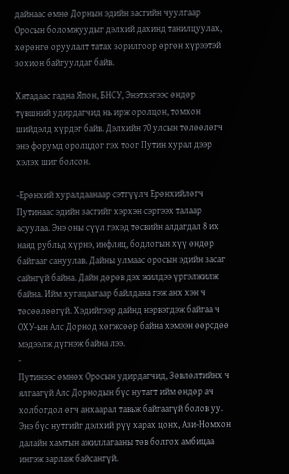дайнаас өмнө Дорнын эдийн засгийн чуулгаар Оросын боломжуудыг дэлхий дахинд танилцуулах, хөрөнгө оруулалт татах зорилгоор өргөн хүрээтэй зохион байгуулдаг байв.

Хятадаас гадна Япон, БНСУ, Энэтхэгээс өндөр түвшний удирдагчид нь ирж оролцон, томхон шийдэлд хүрдэг байв. Дэлхийн 70 улсын төлөөлөгч энэ форумд оролцдог гэх тоог Путин хурал дээр хэлэх шиг болсон.

-Ерөнхий хуралдаанаар сэтгүүлч Ерөнхийлөгч Путинаас эдийн засгийг хэрхэн сэргээх талаар асуулаа. Энэ оны сүүл гэхэд төсвийн алдагдал 8 их наяд рубльд хүрнэ, инфляц, бодлогын хүү өндөр байгааг сануулав. Дайны улмаас оросын эдийн засаг сайнгүй байна. Дайн дөрөв дэх жилдээ үргэлжилж байна. Ийм хугацаагаар байлдана гэж анх хэн ч төсөөлөөгүй. Хэдийгээр дайнд нэрвэгдэж байгаа ч ОХУ-ын Алс Дорнод хөгжсөөр байна хэмээн өөрсдөө мэдээлж дүгнэж байна лээ.
-
Путинээс өмнөх Оросын удирдагчид, Зөвлөлтийнх ч ялгаагүй Алс Дорнодын бүс нутагт ийм өндөр ач холбогдол өгч анхаарал тавьж байгаагүй болов уу. Энэ бүс нутгийг дэлхий рүү харах цонх, Ази-Номхон далайн хамтын ажиллагааны төв болгох амбицаа ингэж зарлаж байсангүй.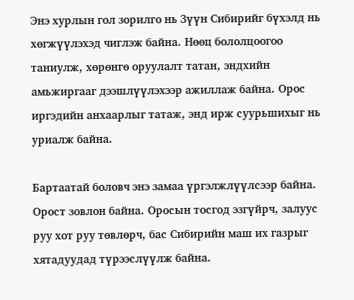Энэ хурлын гол зорилго нь Зүүн Сибирийг бүхэлд нь хөгжүүлэхэд чиглэж байна. Нөөц бололцоогоо таниулж, хөрөнгө оруулалт татан, эндхийн амьжиргааг дээшлүүлэхээр ажиллаж байна. Орос иргэдийн анхаарлыг татаж, энд ирж суурьшихыг нь уриалж байна.

Бартаатай боловч энэ замаа үргэлжлүүлсээр байна. Орост зовлон байна. Оросын тосгод эзгүйрч, залуус руу хот руу төвлөрч, бас Сибирийн маш их газрыг хятадуудад түрээслүүлж байна.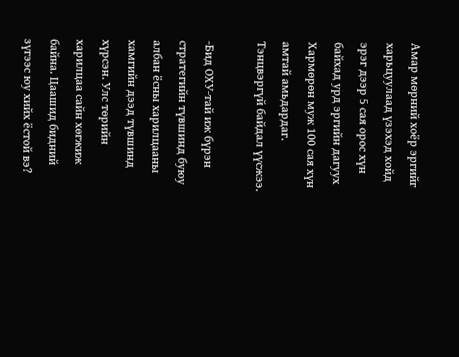Амар мөрний хоёр эргийг харьцуулаад үзэхэд хойд эрэг дээр 5 сая орос хүн байхад урд эргийн дагуух Хармөрөн муж 100 сая хүн амтай амьдардаг. Тэнцвэргүй байдал үүсжээ.

-Бид ОХУ-тай иж бүрэн стратегийн түвшинд буюу албан ёсны харилцааны хамгийн дээд түвшинд хүрсэн. Улс төрийн харилцаа сайн хөгжиж байна. Цаашид бидний зүгээс юу хийх ёстой вэ?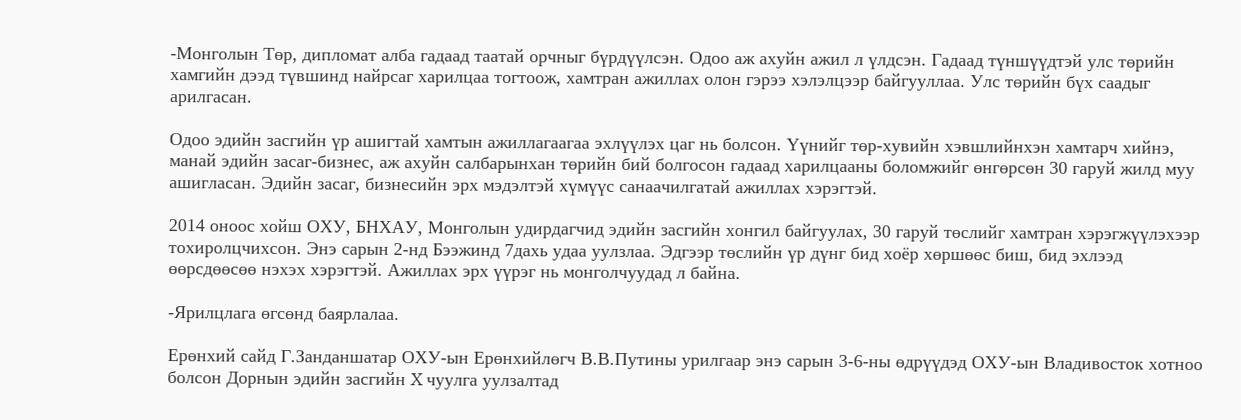-Монголын Төр, дипломат алба гадаад таатай орчныг бүрдүүлсэн. Одоо аж ахуйн ажил л үлдсэн. Гадаад түншүүдтэй улс төрийн хамгийн дээд түвшинд найрсаг харилцаа тогтоож, хамтран ажиллах олон гэрээ хэлэлцээр байгууллаа. Улс төрийн бүх саадыг арилгасан.

Одоо эдийн засгийн үр ашигтай хамтын ажиллагаагаа эхлүүлэх цаг нь болсон. Үүнийг төр-хувийн хэвшлийнхэн хамтарч хийнэ, манай эдийн засаг-бизнес, аж ахуйн салбарынхан төрийн бий болгосон гадаад харилцааны боломжийг өнгөрсөн 30 гаруй жилд муу ашигласан. Эдийн засаг, бизнесийн эрх мэдэлтэй хүмүүс санаачилгатай ажиллах хэрэгтэй.

2014 оноос хойш ОХУ, БНХАУ, Монголын удирдагчид эдийн засгийн хонгил байгуулах, 30 гаруй төслийг хамтран хэрэгжүүлэхээр тохиролцчихсон. Энэ сарын 2-нд Бээжинд 7дахь удаа уулзлаа. Эдгээр төслийн үр дүнг бид хоёр хөршөөс биш, бид эхлээд өөрсдөөсөө нэхэх хэрэгтэй. Ажиллах эрх үүрэг нь монголчуудад л байна.

-Ярилцлага өгсөнд баярлалаа.

Ерөнхий сайд Г.Занданшатар ОХУ-ын Ерөнхийлөгч В.В.Путины урилгаар энэ сарын 3-6-ны өдрүүдэд ОХУ-ын Владивосток хотноо болсон Дорнын эдийн засгийн X чуулга уулзалтад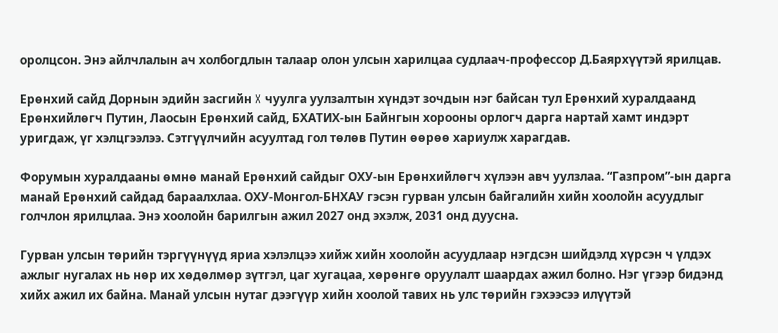оролцсон. Энэ айлчлалын ач холбогдлын талаар олон улсын харилцаа судлаач-профессор Д.Баярхүүтэй ярилцав.

Ерөнхий сайд Дорнын эдийн засгийн X чуулга уулзалтын хүндэт зочдын нэг байсан тул Ерөнхий хуралдаанд Ерөнхийлөгч Путин, Лаосын Ерөнхий сайд, БХАТИХ-ын Байнгын хорооны орлогч дарга нартай хамт индэрт уригдаж, үг хэлцгээлээ. Сэтгүүлчийн асуултад гол төлөв Путин өөрөө хариулж харагдав.

Форумын хуралдааны өмнө манай Ерөнхий сайдыг ОХУ-ын Ерөнхийлөгч хүлээн авч уулзлаа. “Газпром”-ын дарга манай Ерөнхий сайдад бараалхлаа. ОХУ-Монгол-БНХАУ гэсэн гурван улсын байгалийн хийн хоолойн асуудлыг голчлон ярилцлаа. Энэ хоолойн барилгын ажил 2027 онд эхэлж, 2031 онд дуусна.

Гурван улсын төрийн тэргүүнүүд яриа хэлэлцээ хийж хийн хоолойн асуудлаар нэгдсэн шийдэлд хүрсэн ч үлдэх ажлыг нугалах нь нөр их хөдөлмөр зүтгэл, цаг хугацаа, хөрөнгө оруулалт шаардах ажил болно. Нэг үгээр бидэнд хийх ажил их байна. Манай улсын нутаг дээгүүр хийн хоолой тавих нь улс төрийн гэхээсээ илүүтэй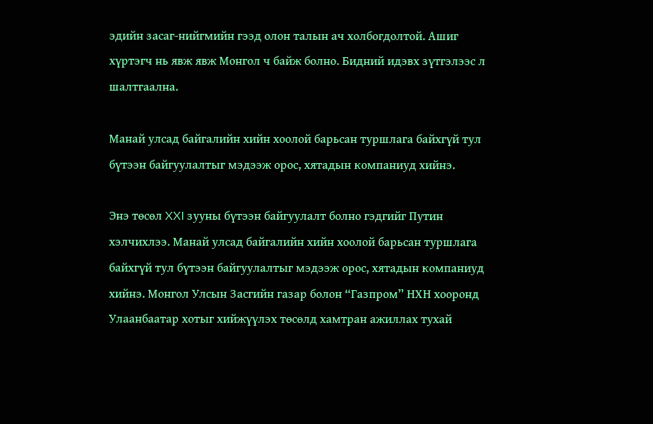эдийн засаг-нийгмийн гээд олон талын ач холбогдолтой. Ашиг хүртэгч нь явж явж Монгол ч байж болно. Бидний идэвх зүтгэлээс л шалтгаална.

Манай улсад байгалийн хийн хоолой барьсан туршлага байхгүй тул бүтээн байгуулалтыг мэдээж орос, хятадын компаниуд хийнэ.

Энэ төсөл XXI зууны бүтээн байгуулалт болно гэдгийг Путин хэлчихлээ. Манай улсад байгалийн хийн хоолой барьсан туршлага байхгүй тул бүтээн байгуулалтыг мэдээж орос, хятадын компаниуд хийнэ. Монгол Улсын Засгийн газар болон “Газпром” НХН хооронд Улаанбаатар хотыг хийжүүлэх төсөлд хамтран ажиллах тухай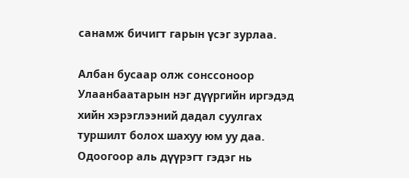санамж бичигт гарын үсэг зурлаа.

Албан бусаар олж сонссоноор Улаанбаатарын нэг дүүргийн иргэдэд хийн хэрэглээний дадал суулгах туршилт болох шахуу юм уу даа. Одоогоор аль дүүрэгт гэдэг нь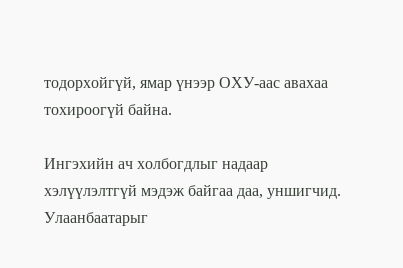тодорхойгүй, ямар үнээр ОХУ-аас авахаа тохироогүй байна.

Ингэхийн ач холбогдлыг надаар хэлүүлэлтгүй мэдэж байгаа даа, уншигчид. Улаанбаатарыг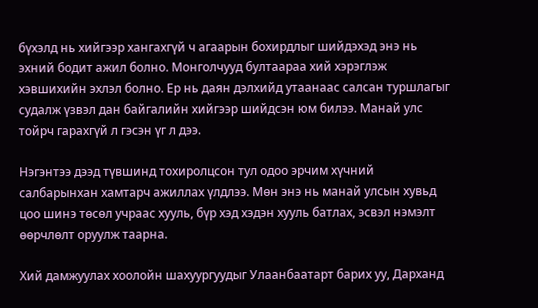бүхэлд нь хийгээр хангахгүй ч агаарын бохирдлыг шийдэхэд энэ нь эхний бодит ажил болно. Монголчууд бултаараа хий хэрэглэж хэвшихийн эхлэл болно. Ер нь даян дэлхийд утаанаас салсан туршлагыг судaлж үзвэл дан байгалийн хийгээр шийдсэн юм билээ. Манай улс тойрч гарахгүй л гэсэн үг л дээ.

Нэгэнтээ дээд түвшинд тохиролцсон тул одоо эрчим хүчний салбарынхан хамтарч ажиллах үлдлээ. Мөн энэ нь манай улсын хувьд цоо шинэ төсөл учраас хууль, бүр хэд хэдэн хууль батлах, эсвэл нэмэлт өөрчлөлт оруулж таарна.

Хий дамжуулах хоолойн шахуургуудыг Улаанбаатарт барих уу, Дарханд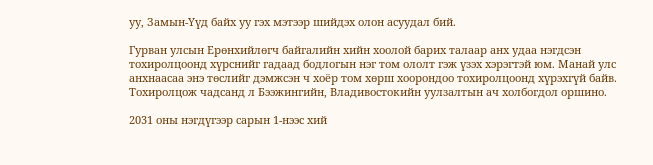уу, Замын-Үүд байх уу гэх мэтээр шийдэх олон асуудал бий.

Гурван улсын Ерөнхийлөгч байгалийн хийн хоолой барих талаар анх удаа нэгдсэн тохиролцоонд хүрснийг гадаад бодлогын нэг том ололт гэж үзэх хэрэгтэй юм. Манай улс анхнаасаа энэ төслийг дэмжсэн ч хоёр том хөрш хоорондоо тохиролцоонд хүрэхгүй байв. Тохиролцож чадсанд л Бээжингийн, Владивостокийн уулзалтын ач холбогдол оршино.

2031 оны нэгдүгээр сарын 1-нээс хий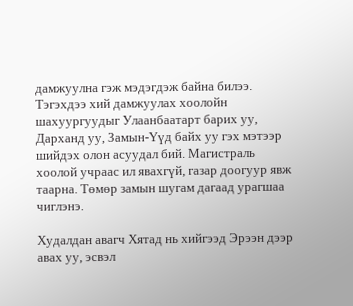дамжуулна гэж мэдэгдэж байна билээ. Тэгэхдээ хий дамжуулах хоолойн шахуургуудыг Улаанбаатарт барих уу, Дарханд уу, Замын-Үүд байх уу гэх мэтээр шийдэх олон асуудал бий. Магистраль хоолой учраас ил явахгүй, газар доогуур явж таарна. Төмөр замын шугам дагаад урагшаа чиглэнэ.

Худалдан авагч Хятад нь хийгээд Эрээн дээр авах уу, эсвэл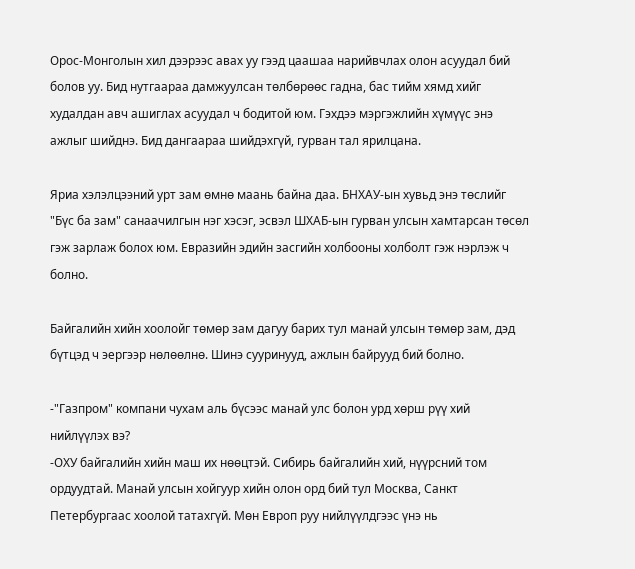Орос-Монголын хил дээрээс авах уу гээд цаашаа нарийвчлах олон асуудал бий болов уу. Бид нутгаараа дамжуулсан төлбөрөөс гадна, бас тийм хямд хийг худалдан авч ашиглах асуудал ч бодитой юм. Гэхдээ мэргэжлийн хүмүүс энэ ажлыг шийднэ. Бид дангаараа шийдэхгүй, гурван тал ярилцана.

Яриа хэлэлцээний урт зам өмнө маань байна даа. БНХАУ-ын хувьд энэ төслийг "Бүс ба зам" санаачилгын нэг хэсэг, эсвэл ШХАБ-ын гурван улсын хамтарсан төсөл гэж зарлаж болох юм. Евразийн эдийн засгийн холбооны холболт гэж нэрлэж ч болно.

Байгалийн хийн хоолойг төмөр зам дагуу барих тул манай улсын төмөр зам, дэд бүтцэд ч эергээр нөлөөлнө. Шинэ сууринууд, ажлын байрууд бий болно.

-"Газпром" компани чухам аль бүсээс манай улс болон урд хөрш рүү хий нийлүүлэх вэ?
-ОХУ байгалийн хийн маш их нөөцтэй. Сибирь байгалийн хий, нүүрсний том ордуудтай. Манай улсын хойгуур хийн олон орд бий тул Москва, Санкт Петербургаас хоолой татахгүй. Мөн Европ руу нийлүүлдгээс үнэ нь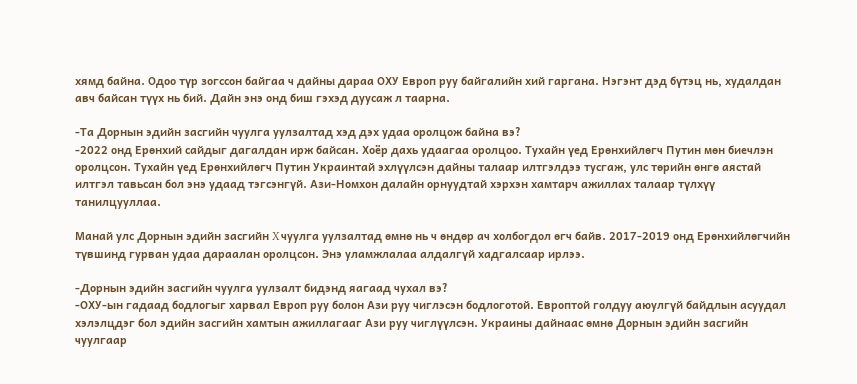хямд байна. Одоо түр зогссон байгаа ч дайны дараа ОХУ Европ руу байгалийн хий гаргана. Нэгэнт дэд бүтэц нь, худалдан авч байсан түүх нь бий. Дайн энэ онд биш гэхэд дуусаж л таарна.

-Та Дорнын эдийн засгийн чуулга уулзалтад хэд дэх удаа оролцож байна вэ?
-2022 онд Ерөнхий сайдыг дагалдан ирж байсан. Хоёр дахь удаагаа оролцоо. Тухайн үед Ерөнхийлөгч Путин мөн биечлэн оролцсон. Тухайн үед Ерөнхийлөгч Путин Украинтай эхлүүлсэн дайны талаар илтгэлдээ тусгаж, улс төрийн өнгө аястай илтгэл тавьсан бол энэ удаад тэгсэнгүй. Ази-Номхон далайн орнуудтай хэрхэн хамтарч ажиллах талаар түлхүү танилцууллаа.

Манай улс Дорнын эдийн засгийн X чуулга уулзалтад өмнө нь ч өндөр ач холбогдол өгч байв. 2017-2019 онд Ерөнхийлөгчийн түвшинд гурван удаа дараалан оролцсон. Энэ уламжлалаа алдалгүй хадгалсаар ирлээ.

-Дорнын эдийн засгийн чуулга уулзалт бидэнд яагаад чухал вэ?
-ОХУ-ын гадаад бодлогыг харвал Европ руу болон Ази руу чиглэсэн бодлоготой. Европтой голдуу аюулгүй байдлын асуудал хэлэлцдэг бол эдийн засгийн хамтын ажиллагааг Ази руу чиглүүлсэн. Украины дайнаас өмнө Дорнын эдийн засгийн чуулгаар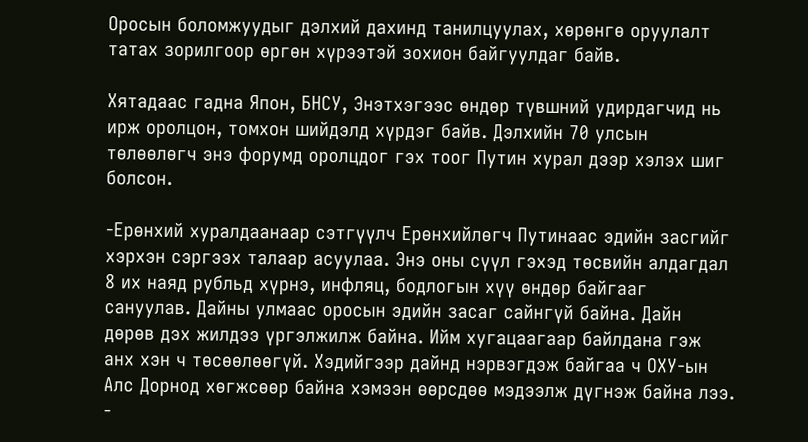Оросын боломжуудыг дэлхий дахинд танилцуулах, хөрөнгө оруулалт татах зорилгоор өргөн хүрээтэй зохион байгуулдаг байв.

Хятадаас гадна Япон, БНСУ, Энэтхэгээс өндөр түвшний удирдагчид нь ирж оролцон, томхон шийдэлд хүрдэг байв. Дэлхийн 70 улсын төлөөлөгч энэ форумд оролцдог гэх тоог Путин хурал дээр хэлэх шиг болсон.

-Ерөнхий хуралдаанаар сэтгүүлч Ерөнхийлөгч Путинаас эдийн засгийг хэрхэн сэргээх талаар асуулаа. Энэ оны сүүл гэхэд төсвийн алдагдал 8 их наяд рубльд хүрнэ, инфляц, бодлогын хүү өндөр байгааг сануулав. Дайны улмаас оросын эдийн засаг сайнгүй байна. Дайн дөрөв дэх жилдээ үргэлжилж байна. Ийм хугацаагаар байлдана гэж анх хэн ч төсөөлөөгүй. Хэдийгээр дайнд нэрвэгдэж байгаа ч ОХУ-ын Алс Дорнод хөгжсөөр байна хэмээн өөрсдөө мэдээлж дүгнэж байна лээ.
-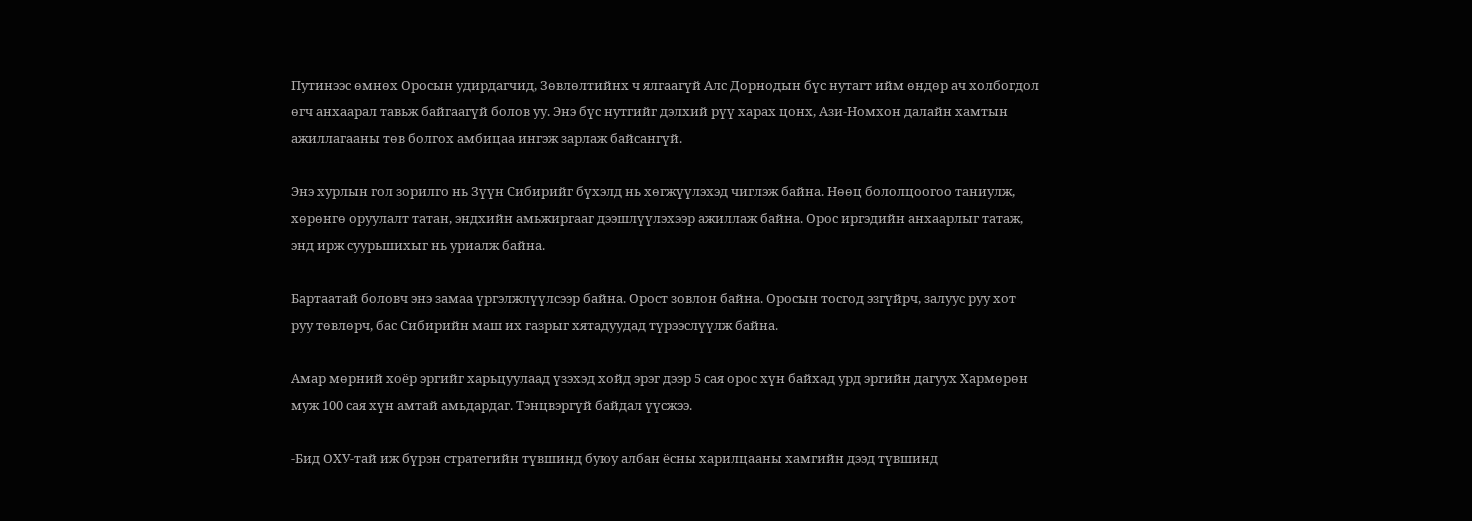Путинээс өмнөх Оросын удирдагчид, Зөвлөлтийнх ч ялгаагүй Алс Дорнодын бүс нутагт ийм өндөр ач холбогдол өгч анхаарал тавьж байгаагүй болов уу. Энэ бүс нутгийг дэлхий рүү харах цонх, Ази-Номхон далайн хамтын ажиллагааны төв болгох амбицаа ингэж зарлаж байсангүй.

Энэ хурлын гол зорилго нь Зүүн Сибирийг бүхэлд нь хөгжүүлэхэд чиглэж байна. Нөөц бололцоогоо таниулж, хөрөнгө оруулалт татан, эндхийн амьжиргааг дээшлүүлэхээр ажиллаж байна. Орос иргэдийн анхаарлыг татаж, энд ирж суурьшихыг нь уриалж байна.

Бартаатай боловч энэ замаа үргэлжлүүлсээр байна. Орост зовлон байна. Оросын тосгод эзгүйрч, залуус руу хот руу төвлөрч, бас Сибирийн маш их газрыг хятадуудад түрээслүүлж байна.

Амар мөрний хоёр эргийг харьцуулаад үзэхэд хойд эрэг дээр 5 сая орос хүн байхад урд эргийн дагуух Хармөрөн муж 100 сая хүн амтай амьдардаг. Тэнцвэргүй байдал үүсжээ.

-Бид ОХУ-тай иж бүрэн стратегийн түвшинд буюу албан ёсны харилцааны хамгийн дээд түвшинд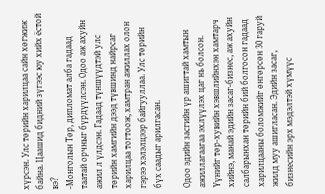хүрсэн. Улс төрийн харилцаа сайн хөгжиж байна. Цаашид бидний зүгээс юу хийх ёстой вэ?
-Монголын Төр, дипломат алба гадаад таатай орчныг бүрдүүлсэн. Одоо аж ахуйн ажил л үлдсэн. Гадаад түншүүдтэй улс төрийн хамгийн дээд түвшинд найрсаг харилцаа тогтоож, хамтран ажиллах олон гэрээ хэлэлцээр байгууллаа. Улс төрийн бүх саадыг арилгасан.

Одоо эдийн засгийн үр ашигтай хамтын ажиллагаагаа эхлүүлэх цаг нь болсон. Үүнийг төр-хувийн хэвшлийнхэн хамтарч хийнэ, манай эдийн засаг-бизнес, аж ахуйн салбарынхан төрийн бий болгосон гадаад харилцааны боломжийг өнгөрсөн 30 гаруй жилд муу ашигласан. Эдийн засаг, бизнесийн эрх мэдэлтэй хүмүүс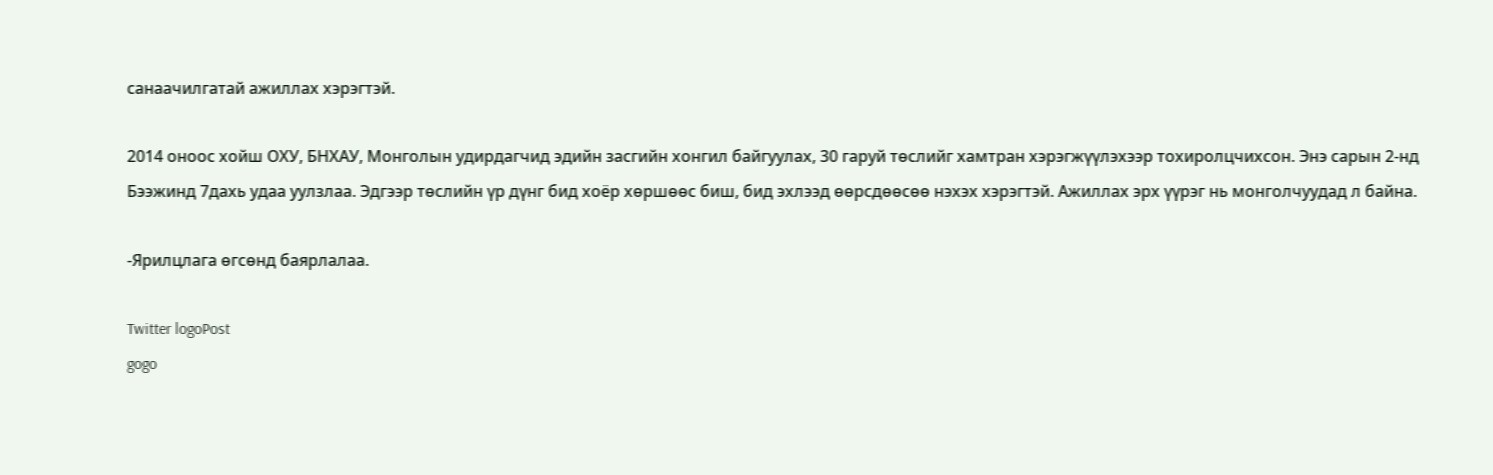санаачилгатай ажиллах хэрэгтэй.

2014 оноос хойш ОХУ, БНХАУ, Монголын удирдагчид эдийн засгийн хонгил байгуулах, 30 гаруй төслийг хамтран хэрэгжүүлэхээр тохиролцчихсон. Энэ сарын 2-нд Бээжинд 7дахь удаа уулзлаа. Эдгээр төслийн үр дүнг бид хоёр хөршөөс биш, бид эхлээд өөрсдөөсөө нэхэх хэрэгтэй. Ажиллах эрх үүрэг нь монголчуудад л байна.

-Ярилцлага өгсөнд баярлалаа.

Twitter logoPost
gogo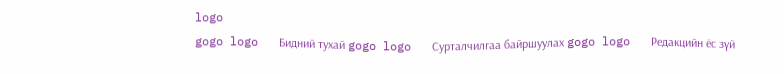logo
gogo logo   Бидний тухай gogo logo   Сурталчилгаа байршуулах gogo logo   Редакцийн ёс зүй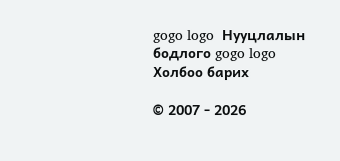gogo logo  Нууцлалын бодлого gogo logo   Холбоо барих

© 2007 - 2026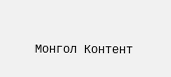Монгол Контент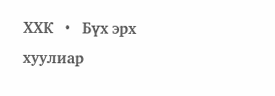ХХК   •   Бүх эрх хуулиар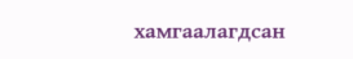хамгаалагдсан